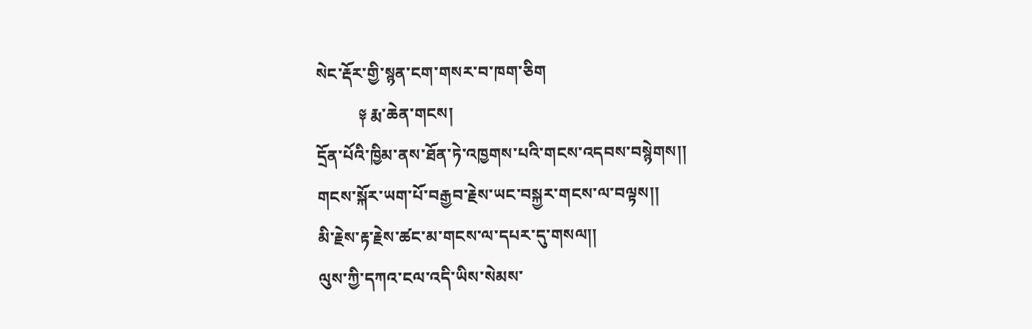སེང་རྡོར་གྱི་སྙན་ངག་གསར་བ་ཁག་ཅིག
          ༈ རྨ་ཆེན་གངས།
དྲོན་པོའི་ཁྱིམ་ནས་ཐོན་ཏེ་འཁྱགས་པའི་གངས་འདབས་བསྙེགས།།
གངས་སྐོར་ཡག་པོ་བརྒྱབ་རྗེས་ཡང་བསྐྱར་གངས་ལ་བལྟས།།
མི་རྗེས་རྟ་རྗེས་ཚང་མ་གངས་ལ་དཔར་དུ་གསལ།།
ལུས་ཀྱི་དཀའ་ངལ་འདི་ཡིས་སེམས་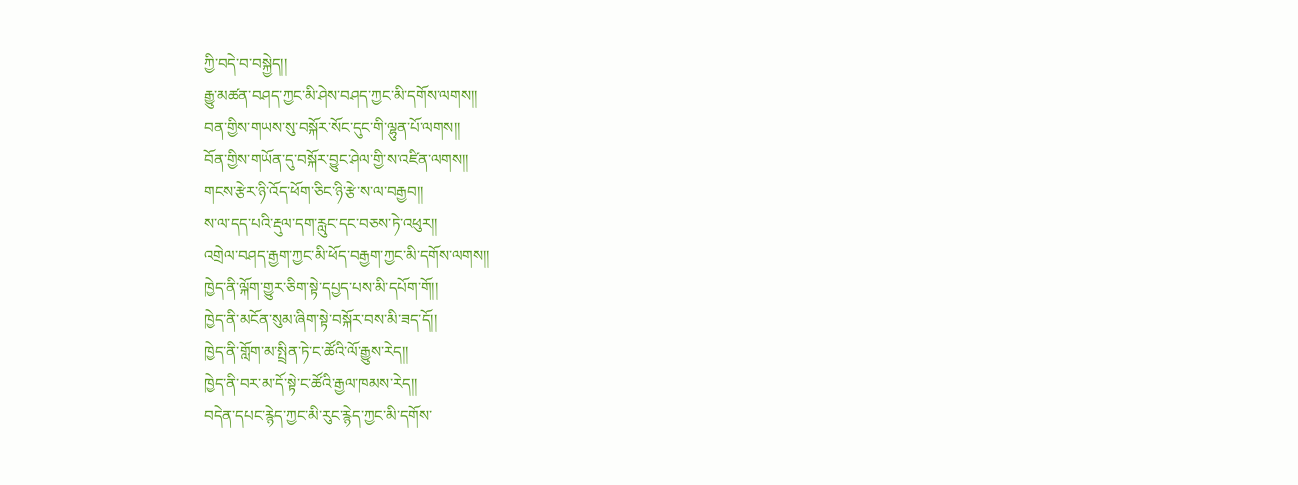ཀྱི་བདེ་བ་བསྐྱེད།།
རྒྱུ་མཚན་བཤད་ཀྱང་མི་ཤེས་བཤད་ཀྱང་མི་དགོས་ལགས།།
བན་གྱིས་གཡས་སུ་བསྐོར་སོང་དུང་གི་ལྷུན་པོ་ལགས།།
བོན་གྱིས་གཡོན་དུ་བསྐོར་བྱུང་ཤེལ་གྱི་ས་འཛིན་ལགས།།
གངས་རྩེར་ཉི་འོད་ཕོག་ཅིང་ཉི་རྩེ་ས་ལ་བརྒྱབ།།
ས་ལ་དད་པའི་རྡུལ་དག་རླུང་དང་བཅས་ཏེ་འཕུར།།
འགྲེལ་བཤད་རྒྱག་ཀྱང་མི་ཕོད་བརྒྱག་ཀྱང་མི་དགོས་ལགས།།
ཁྱེད་ནི་ལྐོག་གྱུར་ཅིག་སྟེ་དཔྱད་པས་མི་དཔོག་གོ།།
ཁྱེད་ནི་མངོན་སུམ་ཞིག་སྟེ་བསྐོར་བས་མི་ཟད་དོ།།
ཁྱེད་ནི་གློག་མ་སྤྲིན་ཏེ་ང་ཚོའི་ལོ་རྒྱུས་རེད།།
ཁྱེད་ནི་བར་མ་དོ་སྟེ་ང་ཚོའི་རྒྱལ་ཁམས་རེད།།
བདེན་དཔང་རྙེད་ཀྱང་མི་རུང་རྙེད་ཀྱང་མི་དགོས་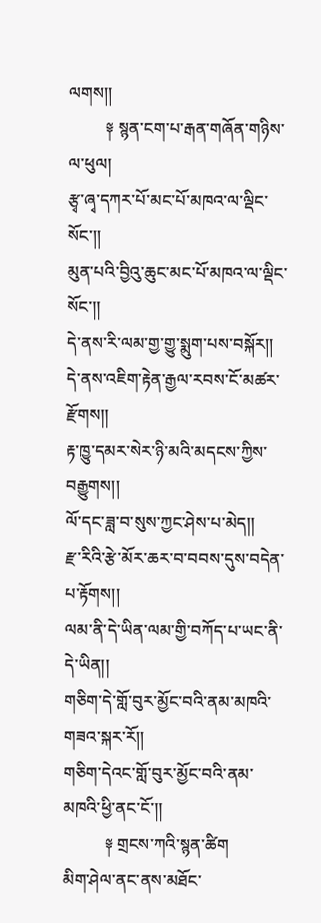ལགས།།
         ༈ སྙན་ངག་པ་རྒན་གཞོན་གཉིས་ལ་ཕུལ།
རྩྭ་ཞྭ་དཀར་པོ་མང་པོ་མཁའ་ལ་ལྡིང་སོང་།།
མུན་པའི་བྱིའུ་ཆུང་མང་པོ་མཁའ་ལ་ལྡིང་སོང་།།
དེ་ནས་རི་ལམ་གྱ་གྱུ་སྨུག་པས་བསྐོར།།
དེ་ནས་འཇིག་རྟེན་རྒྱལ་རབས་ངོ་མཚར་རྫོགས།།
རྟ་ཁྱུ་དམར་སེར་ཉི་མའི་མདངས་ཀྱིས་བརྒྱུགས།།
ལོ་དང་ཟླ་བ་སུས་ཀྱང་ཤེས་པ་མེད།།
རྫ་རིའི་རྩེ་མོར་ཆར་བ་བབས་དུས་བདེན་པ་རྟོགས།།
ལམ་ནི་དེ་ཡིན་ལམ་གྱི་བཀོད་པ་ཡང་ནི་དེ་ཡིན།།
གཅིག་དེ་གློ་བུར་མྱོང་བའི་ནམ་མཁའི་གཟའ་སྐར་རོ།།
གཅིག་དེའང་གློ་བུར་མྱོང་བའི་ནམ་མཁའི་ཕྱི་ནང་ངོ་།།
          ༈ གྲངས་ཀའི་སྙན་ཚིག
མིག་ཤེལ་ནང་ནས་མཐོང་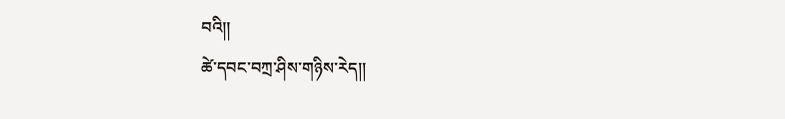བའི།།
ཚེ་དབང་བཀྲ་ཤིས་གཉིས་རེད།།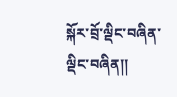སྐོར་བྲོ་ལྡིང་བཞིན་ལྡིང་བཞིན།།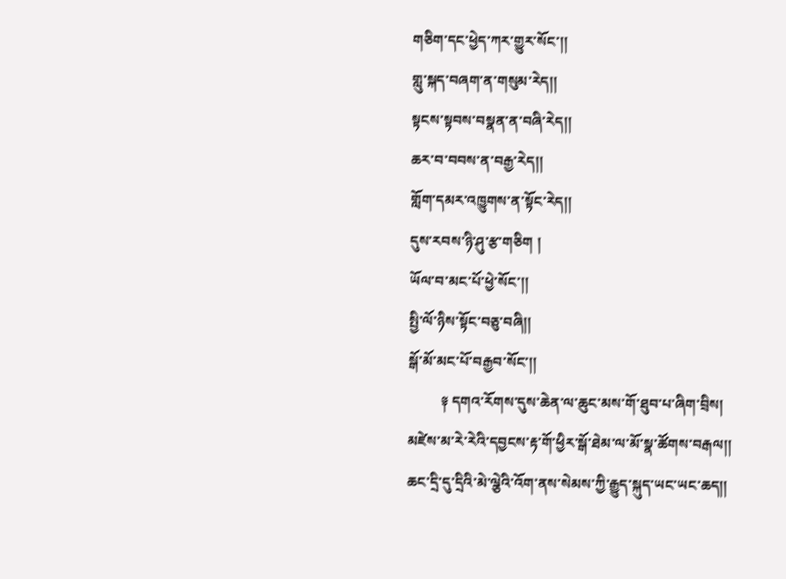གཅིག་དང་ཕྱེད་ཀར་གྱུར་སོང་།།
གླུ་སྐད་བཞག་ན་གསུམ་རེད།།
སྟངས་སྟབས་བསྣན་ན་བཞི་རེད།།
ཆར་བ་བབས་ན་བརྒྱ་རེད།།
གློག་དམར་འཁྱུགས་ན་སྟོང་རེད།།
དུས་རབས་ཉི་ཤུ་རྩ་གཅིག །
ཡོལ་བ་མང་པོ་ཕྱེ་སོང་།།
སྤྱི་ལོ་ཉིས་སྟོང་བཅུ་བཞི།།
སྒོ་མོ་མང་པོ་བརྒྱབ་སོང་།།
         ༈ དགའ་རོགས་དུས་ཆེན་ལ་ཆུང་མས་གོ་ཐུབ་པ་ཞིག་བྲིས།
མཛེས་མ་རེ་རེའི་དབྱངས་རྟ་གོ་ཕྱིར་སྒོ་ཐེམ་ལ་མོ་སྣ་ཚོགས་བརྒལ།།
ཆང་དྲི་དུ་དྲིའི་མེ་ལྕེའི་འོག་ནས་སེམས་ཀྱི་རྒྱུད་སྐུད་ཡང་ཡང་ཆད།།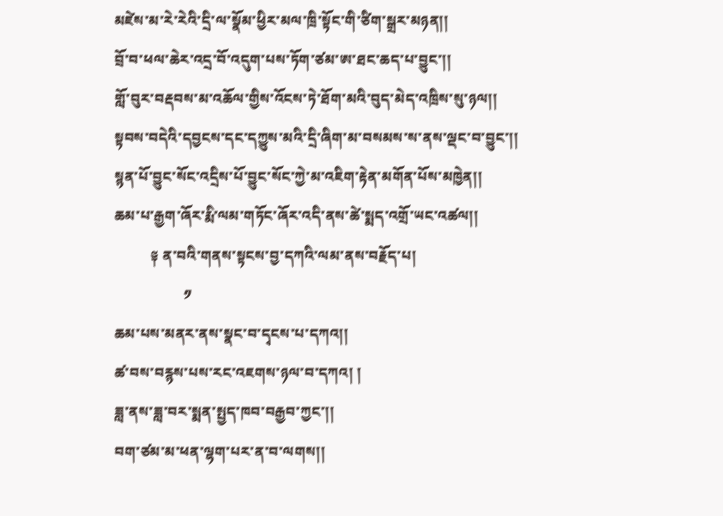མཛེས་མ་རེ་རེའི་དྲི་ལ་སྣོམ་ཕྱིར་མལ་ཁྲི་སྟོང་གི་ཙིག་སྒྲར་མཉན།།
བྲོ་བ་ཕལ་ཆེར་འདྲ་བོ་འདུག་པས་ཏོག་ཙམ་ཨ་ཐང་ཆད་པ་བྱུང་།།
གློ་བུར་བརྡབས་མ་འཆོལ་གྱིས་འོངས་ཏེ་ཐོག་མའི་བུད་མེད་འཁྲིས་སུ་ཉལ།།
སྟབས་བདེའི་དབྱངས་དང་དཀྱུས་མའི་དྲི་ཞིག་མ་བསམས་ས་ནས་ལྡང་བ་བྱུང་།།
སྙན་པོ་བྱུང་སོང་འདྲིས་པོ་བྱུང་སོང་ཀྱེ་མ་འཇིག་རྟེན་མགོན་པོས་མཁྱེན།།
ཆམ་པ་རྒྱག་ཞོར་རྨི་ལམ་གཏོང་ཞོར་འདི་ནས་ཚེ་སྨད་འགྲོ་ཡང་འཚལ།།
          ༈ ན་བའི་གནས་སྟངས་བྱ་དཀའི་ལམ་ནས་བརྗོད་པ།
                   ༡
ཆམ་པས་མནར་ནས་སྣང་བ་དྭངས་པ་དཀའ།།
ཚ་བས་བརྙས་པས་རང་འཇགས་ཉལ་བ་དཀའ། །
ཟླ་ནས་ཟླ་བར་སྨན་སྤྱད་ཁབ་བརྒྱབ་ཀྱང་།།
བག་ཙམ་མ་ཕན་ལྷག་པར་ན་བ་ལགས།།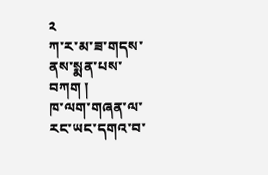༢
ཀ་ར་མ་ཟ་གདས་ནས་སྨན་པས་བཀག །
ཁ་ལག་གཞན་ལ་རང་ཡང་དགའ་བ་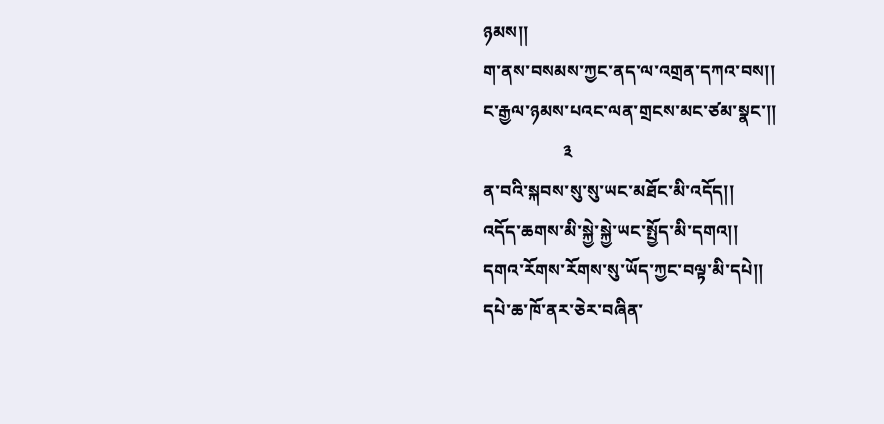ཉམས།།
ག་ནས་བསམས་ཀྱང་ནད་ལ་འགྲན་དཀའ་བས།།
ང་རྒྱལ་ཉམས་པའང་ལན་གྲངས་མང་ཙམ་སྣང་།།
                  ༣
ན་བའི་སྐབས་སུ་སུ་ཡང་མཐོང་མི་འདོད།།
འདོད་ཆགས་མི་སྐྱེ་སྐྱེ་ཡང་སྤྱོད་མི་དགའ།།
དགའ་རོགས་རོགས་སུ་ཡོད་ཀྱང་བལྟ་མི་དཔེ།།
དཔེ་ཆ་ཁོ་ནར་ཅེར་བཞིན་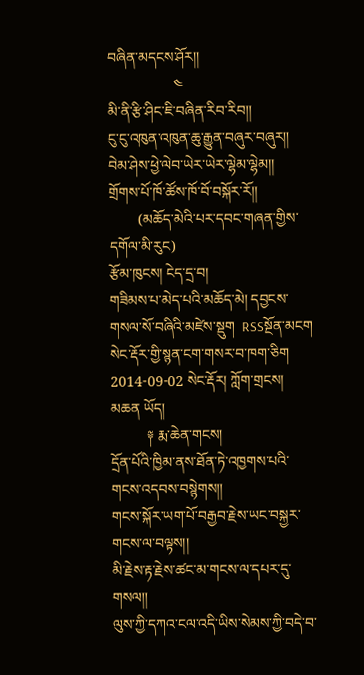བཞིན་མདངས་ཤོར།།
                  ༤
མི་ནི་རྩི་ཤིང་ཇི་བཞིན་རིབ་རིབ།།
ངུ་ངུ་འཁུན་འཁུན་ཆུ་རྒྱུན་བཞུར་བཞུར།།
བེམ་ཤེས་ཕྱེ་ལེབ་ཡེར་ཡེར་ལྷེམ་ལྷེམ།།
གྲོགས་པོ་ཁོ་ཚོས་ཁོ་བོ་བསྐོར་རོ།།
        (མཆོད་མེའི་པར་དབང་གཞན་གྱིས་དགོལ་མི་རུང)
རྩོམ་ཁུངས། ངེད་དྲ་བ།
གཟིམས་པ་མེད་པའི་མཆོད་མེ། དབྱངས་གསལ་སོ་བཞིའི་མཛེས་སྡུག  RSSསྔོན་མངག
སེང་རྡོར་གྱི་སྙན་ངག་གསར་བ་ཁག་ཅིག
2014-09-02 སེང་རྡོར། ཀློག་གྲངས། མཆན ཡོད།
          ༈ རྨ་ཆེན་གངས།
དྲོན་པོའི་ཁྱིམ་ནས་ཐོན་ཏེ་འཁྱགས་པའི་གངས་འདབས་བསྙེགས།།
གངས་སྐོར་ཡག་པོ་བརྒྱབ་རྗེས་ཡང་བསྐྱར་གངས་ལ་བལྟས།།
མི་རྗེས་རྟ་རྗེས་ཚང་མ་གངས་ལ་དཔར་དུ་གསལ།།
ལུས་ཀྱི་དཀའ་ངལ་འདི་ཡིས་སེམས་ཀྱི་བདེ་བ་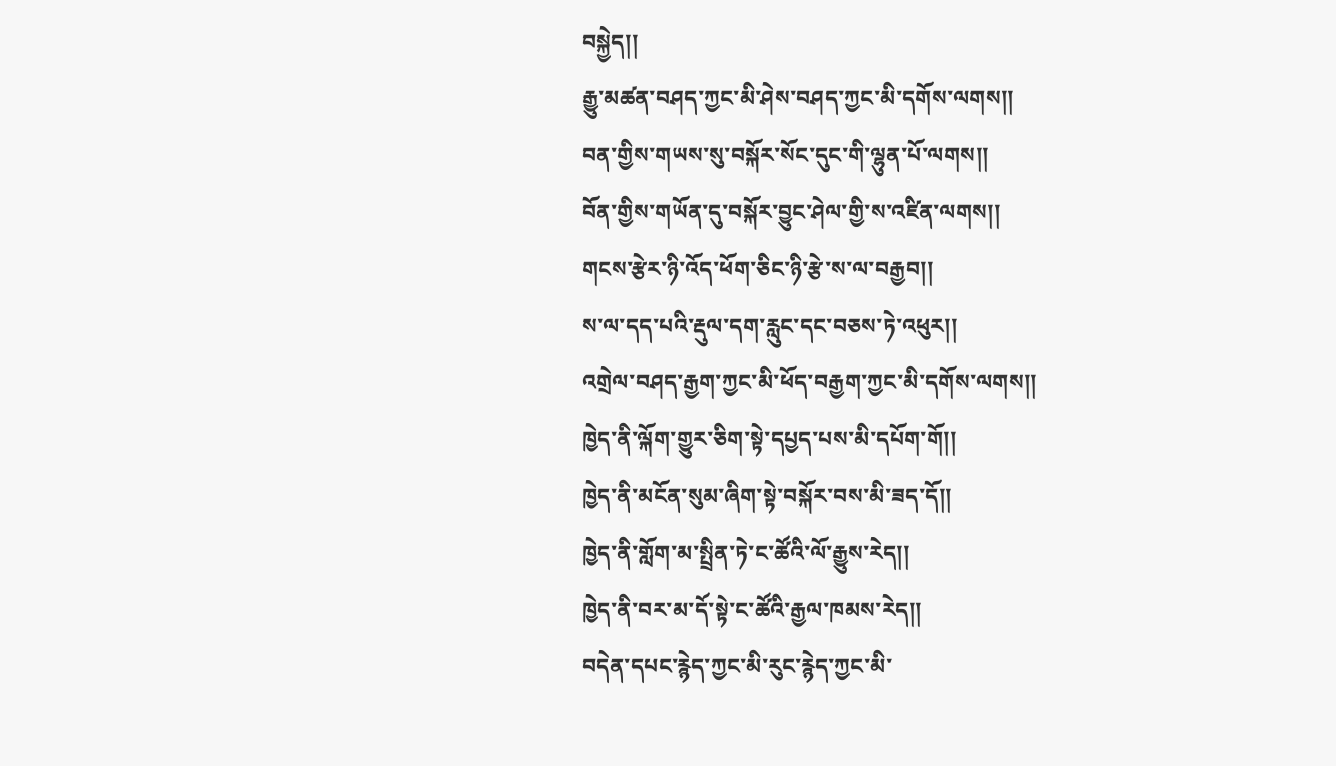བསྐྱེད།།
རྒྱུ་མཚན་བཤད་ཀྱང་མི་ཤེས་བཤད་ཀྱང་མི་དགོས་ལགས།།
བན་གྱིས་གཡས་སུ་བསྐོར་སོང་དུང་གི་ལྷུན་པོ་ལགས།།
བོན་གྱིས་གཡོན་དུ་བསྐོར་བྱུང་ཤེལ་གྱི་ས་འཛིན་ལགས།།
གངས་རྩེར་ཉི་འོད་ཕོག་ཅིང་ཉི་རྩེ་ས་ལ་བརྒྱབ།།
ས་ལ་དད་པའི་རྡུལ་དག་རླུང་དང་བཅས་ཏེ་འཕུར།།
འགྲེལ་བཤད་རྒྱག་ཀྱང་མི་ཕོད་བརྒྱག་ཀྱང་མི་དགོས་ལགས།།
ཁྱེད་ནི་ལྐོག་གྱུར་ཅིག་སྟེ་དཔྱད་པས་མི་དཔོག་གོ།།
ཁྱེད་ནི་མངོན་སུམ་ཞིག་སྟེ་བསྐོར་བས་མི་ཟད་དོ།།
ཁྱེད་ནི་གློག་མ་སྤྲིན་ཏེ་ང་ཚོའི་ལོ་རྒྱུས་རེད།།
ཁྱེད་ནི་བར་མ་དོ་སྟེ་ང་ཚོའི་རྒྱལ་ཁམས་རེད།།
བདེན་དཔང་རྙེད་ཀྱང་མི་རུང་རྙེད་ཀྱང་མི་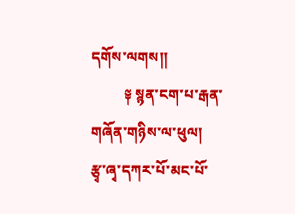དགོས་ལགས།།
         ༈ སྙན་ངག་པ་རྒན་གཞོན་གཉིས་ལ་ཕུལ།
རྩྭ་ཞྭ་དཀར་པོ་མང་པོ་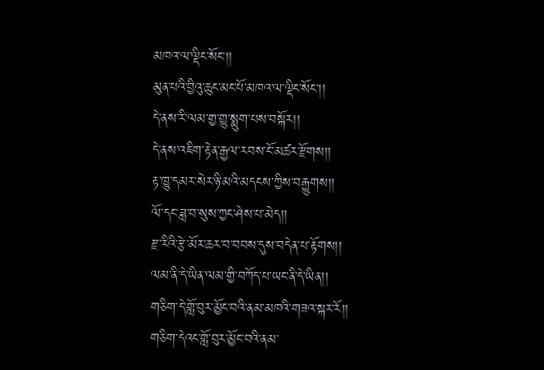མཁའ་ལ་ལྡིང་སོང་།།
མུན་པའི་བྱིའུ་ཆུང་མང་པོ་མཁའ་ལ་ལྡིང་སོང་།།
དེ་ནས་རི་ལམ་གྱ་གྱུ་སྨུག་པས་བསྐོར།།
དེ་ནས་འཇིག་རྟེན་རྒྱལ་རབས་ངོ་མཚར་རྫོགས།།
རྟ་ཁྱུ་དམར་སེར་ཉི་མའི་མདངས་ཀྱིས་བརྒྱུགས།།
ལོ་དང་ཟླ་བ་སུས་ཀྱང་ཤེས་པ་མེད།།
རྫ་རིའི་རྩེ་མོར་ཆར་བ་བབས་དུས་བདེན་པ་རྟོགས།།
ལམ་ནི་དེ་ཡིན་ལམ་གྱི་བཀོད་པ་ཡང་ནི་དེ་ཡིན།།
གཅིག་དེ་གློ་བུར་མྱོང་བའི་ནམ་མཁའི་གཟའ་སྐར་རོ།།
གཅིག་དེའང་གློ་བུར་མྱོང་བའི་ནམ་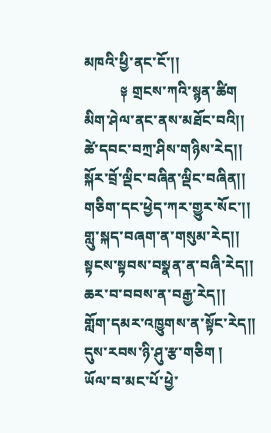མཁའི་ཕྱི་ནང་ངོ་།།
          ༈ གྲངས་ཀའི་སྙན་ཚིག
མིག་ཤེལ་ནང་ནས་མཐོང་བའི།།
ཚེ་དབང་བཀྲ་ཤིས་གཉིས་རེད།།
སྐོར་བྲོ་ལྡིང་བཞིན་ལྡིང་བཞིན།།
གཅིག་དང་ཕྱེད་ཀར་གྱུར་སོང་།།
གླུ་སྐད་བཞག་ན་གསུམ་རེད།།
སྟངས་སྟབས་བསྣན་ན་བཞི་རེད།།
ཆར་བ་བབས་ན་བརྒྱ་རེད།།
གློག་དམར་འཁྱུགས་ན་སྟོང་རེད།།
དུས་རབས་ཉི་ཤུ་རྩ་གཅིག །
ཡོལ་བ་མང་པོ་ཕྱེ་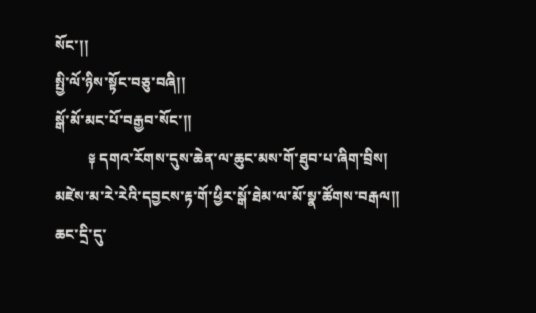སོང་།།
སྤྱི་ལོ་ཉིས་སྟོང་བཅུ་བཞི།།
སྒོ་མོ་མང་པོ་བརྒྱབ་སོང་།།
         ༈ དགའ་རོགས་དུས་ཆེན་ལ་ཆུང་མས་གོ་ཐུབ་པ་ཞིག་བྲིས།
མཛེས་མ་རེ་རེའི་དབྱངས་རྟ་གོ་ཕྱིར་སྒོ་ཐེམ་ལ་མོ་སྣ་ཚོགས་བརྒལ།།
ཆང་དྲི་དུ་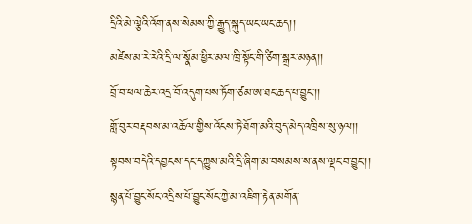དྲིའི་མེ་ལྕེའི་འོག་ནས་སེམས་ཀྱི་རྒྱུད་སྐུད་ཡང་ཡང་ཆད།།
མཛེས་མ་རེ་རེའི་དྲི་ལ་སྣོམ་ཕྱིར་མལ་ཁྲི་སྟོང་གི་ཙིག་སྒྲར་མཉན།།
བྲོ་བ་ཕལ་ཆེར་འདྲ་བོ་འདུག་པས་ཏོག་ཙམ་ཨ་ཐང་ཆད་པ་བྱུང་།།
གློ་བུར་བརྡབས་མ་འཆོལ་གྱིས་འོངས་ཏེ་ཐོག་མའི་བུད་མེད་འཁྲིས་སུ་ཉལ།།
སྟབས་བདེའི་དབྱངས་དང་དཀྱུས་མའི་དྲི་ཞིག་མ་བསམས་ས་ནས་ལྡང་བ་བྱུང་།།
སྙན་པོ་བྱུང་སོང་འདྲིས་པོ་བྱུང་སོང་ཀྱེ་མ་འཇིག་རྟེན་མགོན་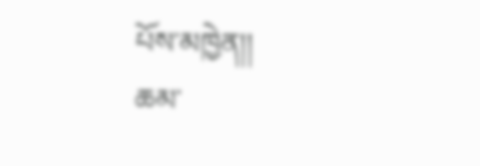པོས་མཁྱེན།།
ཆམ་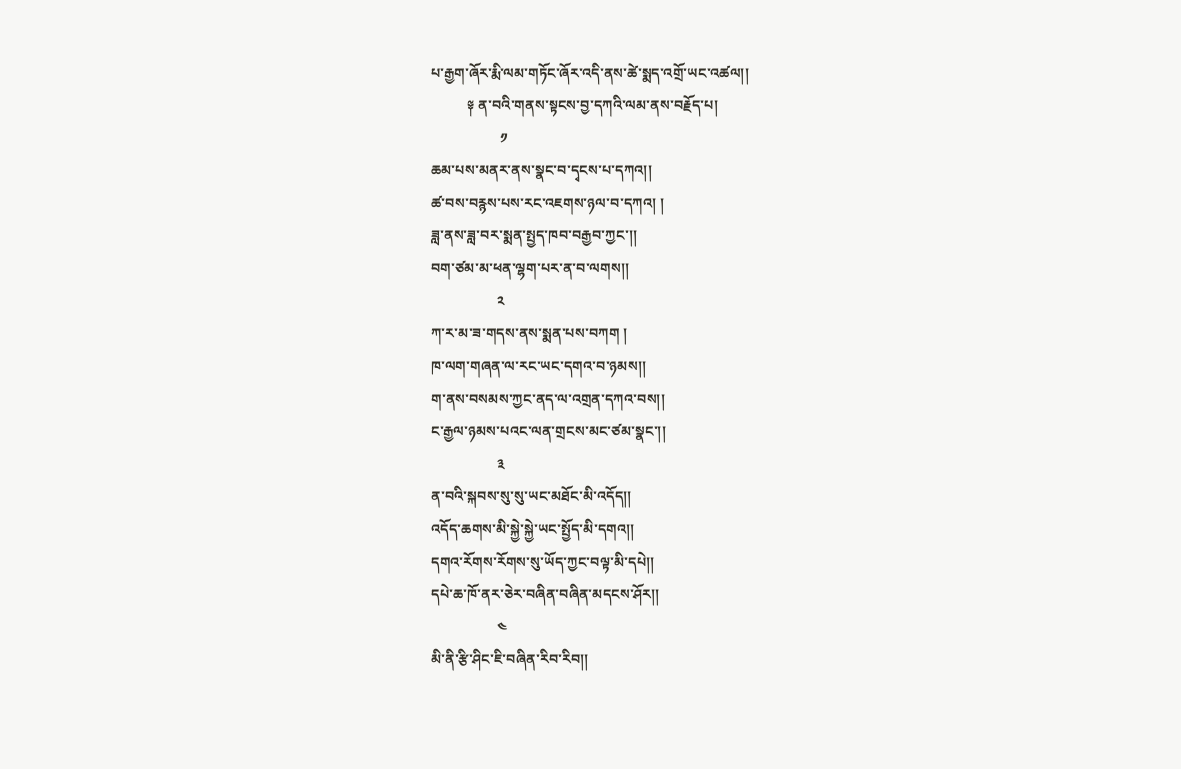པ་རྒྱག་ཞོར་རྨི་ལམ་གཏོང་ཞོར་འདི་ནས་ཚེ་སྨད་འགྲོ་ཡང་འཚལ།།
          ༈ ན་བའི་གནས་སྟངས་བྱ་དཀའི་ལམ་ནས་བརྗོད་པ།
                   ༡
ཆམ་པས་མནར་ནས་སྣང་བ་དྭངས་པ་དཀའ།།
ཚ་བས་བརྙས་པས་རང་འཇགས་ཉལ་བ་དཀའ། །
ཟླ་ནས་ཟླ་བར་སྨན་སྤྱད་ཁབ་བརྒྱབ་ཀྱང་།།
བག་ཙམ་མ་ཕན་ལྷག་པར་ན་བ་ལགས།།
                  ༢
ཀ་ར་མ་ཟ་གདས་ནས་སྨན་པས་བཀག །
ཁ་ལག་གཞན་ལ་རང་ཡང་དགའ་བ་ཉམས།།
ག་ནས་བསམས་ཀྱང་ནད་ལ་འགྲན་དཀའ་བས།།
ང་རྒྱལ་ཉམས་པའང་ལན་གྲངས་མང་ཙམ་སྣང་།།
                  ༣
ན་བའི་སྐབས་སུ་སུ་ཡང་མཐོང་མི་འདོད།།
འདོད་ཆགས་མི་སྐྱེ་སྐྱེ་ཡང་སྤྱོད་མི་དགའ།།
དགའ་རོགས་རོགས་སུ་ཡོད་ཀྱང་བལྟ་མི་དཔེ།།
དཔེ་ཆ་ཁོ་ནར་ཅེར་བཞིན་བཞིན་མདངས་ཤོར།།
                  ༤
མི་ནི་རྩི་ཤིང་ཇི་བཞིན་རིབ་རིབ།།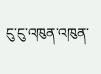ངུ་ངུ་འཁུན་འཁུན་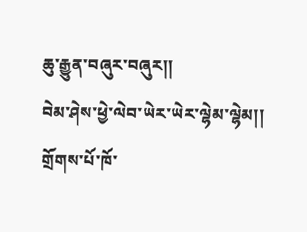ཆུ་རྒྱུན་བཞུར་བཞུར།།
བེམ་ཤེས་ཕྱེ་ལེབ་ཡེར་ཡེར་ལྷེམ་ལྷེམ།།
གྲོགས་པོ་ཁོ་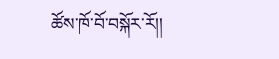ཚོས་ཁོ་བོ་བསྐོར་རོ།།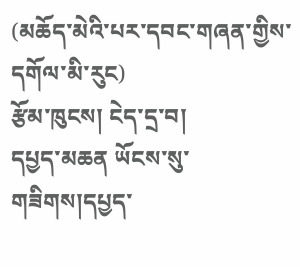(མཆོད་མེའི་པར་དབང་གཞན་གྱིས་དགོལ་མི་རུང)
རྩོམ་ཁུངས། ངེད་དྲ་བ།
དཔྱད་མཆན ཡོངས་སུ་གཟིགས།དཔྱད་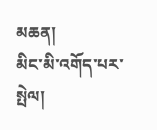མཆན།
མིང་མི་འགོད་པར་སྤེལ།